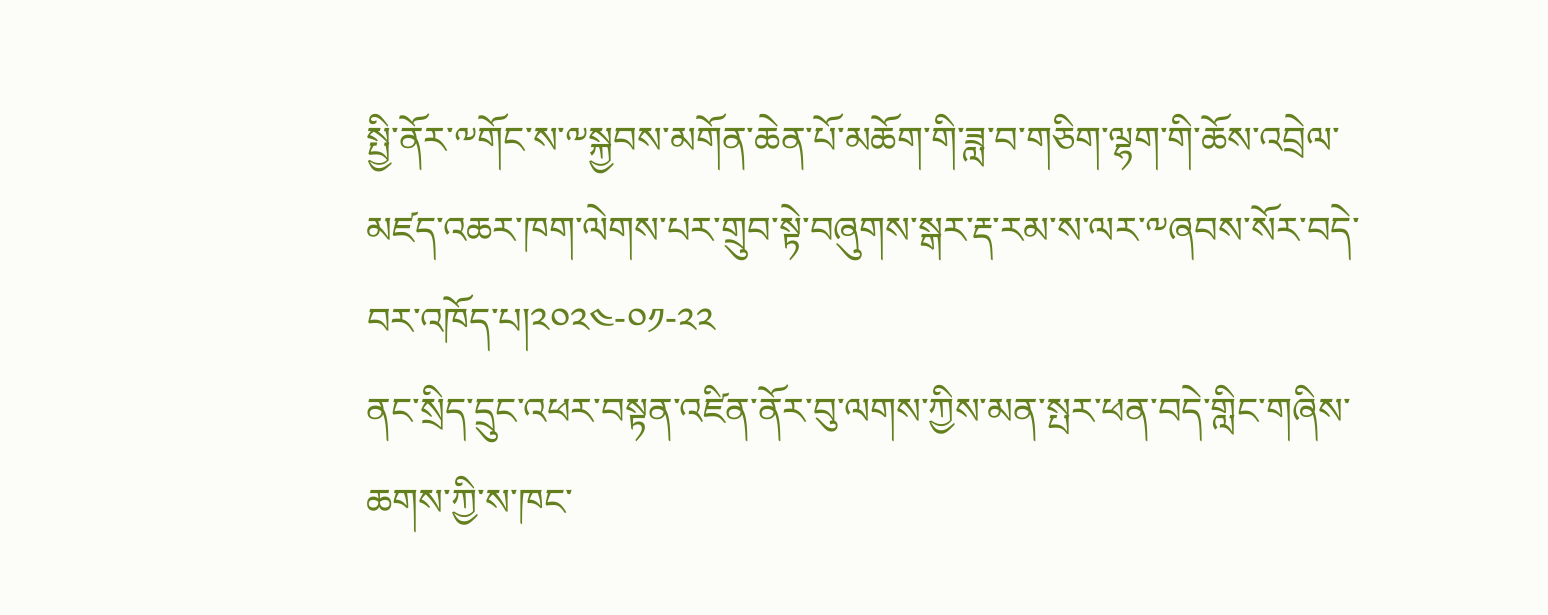སྤྱི་ནོར་༸གོང་ས་༸སྐྱབས་མགོན་ཆེན་པོ་མཆོག་གི་ཟླ་བ་གཅིག་ལྷག་གི་ཆོས་འབྲེལ་མཛད་འཆར་ཁག་ལེགས་པར་གྲུབ་སྟེ་བཞུགས་སྒར་རྡ་རམ་ས་ལར་༸ཞབས་སོར་བདེ་བར་འཁོད་པ།༢༠༢༤-༠༡-༢༢
ནང་སྲིད་དྲུང་འཕར་བསྟན་འཛིན་ནོར་བུ་ལགས་ཀྱིས་མན་སྤར་ཕན་བདེ་གླིང་གཞིས་ཆགས་ཀྱི་ས་ཁང་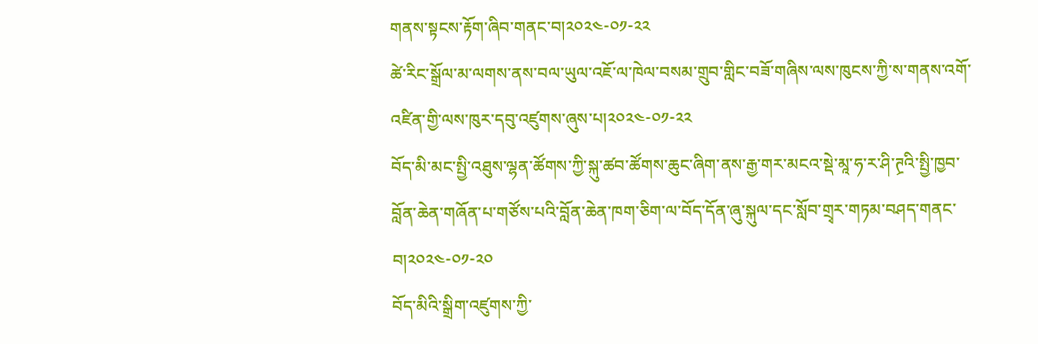གནས་སྟངས་རྟོག་ཞིབ་གནང་བ།༢༠༢༤-༠༡-༢༢
ཚེ་རིང་སྒྲོལ་མ་ལགས་ནས་བལ་ཡུལ་འཇོ་ལ་ཁེལ་བསམ་གྲུབ་གླིང་བཟོ་གཞིས་ལས་ཁུངས་ཀྱི་ས་གནས་འགོ་འཛིན་གྱི་ལས་ཁུར་དབུ་འཛུགས་ཞུས་པ།༢༠༢༤-༠༡-༢༢
བོད་མི་མང་སྤྱི་འཐུས་ལྷན་ཚོགས་ཀྱི་སྐུ་ཚབ་ཚོགས་ཆུང་ཞིག་ནས་རྒྱ་གར་མངའ་སྡེ་མཱ་ཧ་ར་ཤི་ཊྲའི་སྤྱི་ཁྱབ་བློན་ཆེན་གཞོན་པ་གཙོས་པའི་བློན་ཆེན་ཁག་ཅིག་ལ་བོད་དོན་ཞུ་སྐུལ་དང་སློབ་གྲྭར་གཏམ་བཤད་གནང་བ།༢༠༢༤-༠༡-༢༠
བོད་མིའི་སྒྲིག་འཛུགས་ཀྱི་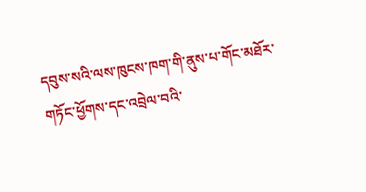དབུས་སའི་ལས་ཁུངས་ཁག་གི་ནུས་པ་གོང་མཐོར་གཏོང་ཕྱོགས་དང་འབྲེལ་བའི་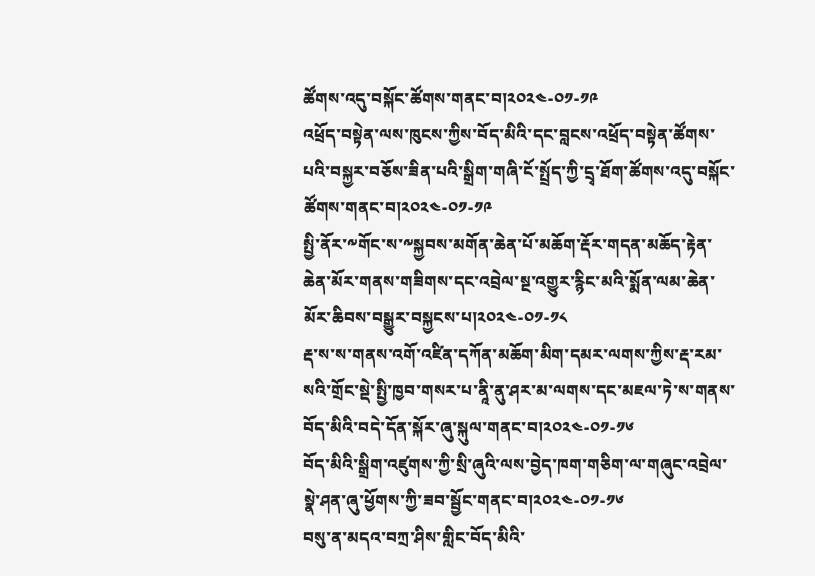ཚོགས་འདུ་བསྐོང་ཚོགས་གནང་བ།༢༠༢༤-༠༡-༡༩
འཕྲོད་བསྟེན་ལས་ཁུངས་ཀྱིས་བོད་མིའི་དང་བླངས་འཕྲོད་བསྟེན་ཚོགས་པའི་བསྐྱར་བཅོས་ཟིན་པའི་སྒྲིག་གཞི་ངོ་སྤྲོད་ཀྱི་དྲྭ་ཐོག་ཚོགས་འདུ་བསྐོང་ཚོགས་གནང་བ།༢༠༢༤-༠༡-༡༩
སྤྱི་ནོར་༸གོང་ས་༸སྐྱབས་མགོན་ཆེན་པོ་མཆོག་རྡོར་གདན་མཆོད་རྟེན་ཆེན་མོར་གནས་གཟིགས་དང་འབྲེལ་སྔ་འགྱུར་རྙིང་མའི་སྨོན་ལམ་ཆེན་མོར་ཆིབས་བསྒྱུར་བསྐྱངས་པ།༢༠༢༤-༠༡-༡༨
རྡ་ས་ས་གནས་འགོ་འཛིན་དཀོན་མཆོག་མིག་དམར་ལགས་ཀྱིས་རྡ་རམ་སའི་གྲོང་སྡེ་སྤྱི་ཁྱབ་གསར་པ་ནཱི་ནུ་ཤར་མ་ལགས་དང་མཇལ་ཏེ་ས་གནས་བོད་མིའི་བདེ་དོན་སྐོར་ཞུ་སྐུལ་གནང་བ།༢༠༢༤-༠༡-༡༦
བོད་མིའི་སྒྲིག་འཛུགས་ཀྱི་སྲི་ཞུའི་ལས་བྱེད་ཁག་གཅིག་ལ་གཞུང་འབྲེལ་སྣེ་ཤན་ཞུ་ཕྱོགས་ཀྱི་ཟབ་སྦྱོང་གནང་བ།༢༠༢༤-༠༡-༡༦
བསུ་ན་མདའ་བཀྲ་ཤིས་གླིང་བོད་མིའི་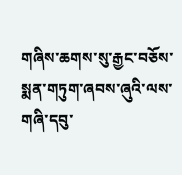གཞིས་ཆགས་སུ་རྒྱང་བཅོས་སྨན་གཏུག་ཞབས་ཞུའི་ལས་གཞི་དབུ་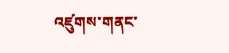འཛུགས་གནང་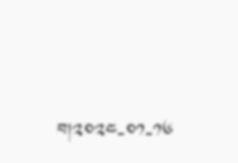བ།༢༠༢༤-༠༡-༡༦